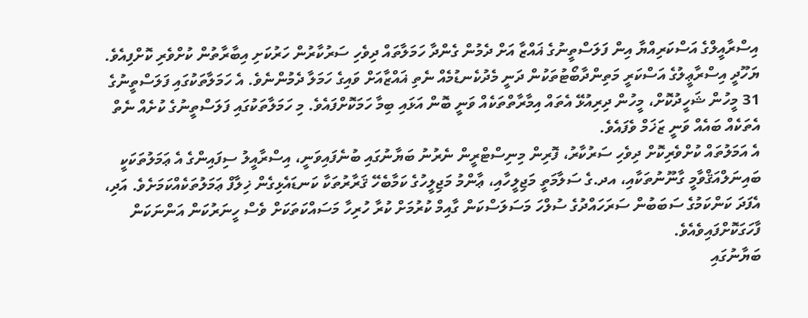އިސްރާއީލްގެ އަސްކަރިއްޔާ އިން ފަލަސްތީނުގެ ޣައްޒާ އަށް ދެމުން ގެންދާ ހަމަލާތައް ދިވެހި ސަރުކާރުން ހަރުކަށި އިބާރާތުން ކުށްވެރި ކޮށްފިއެވެ.
ޔަހޫދީ އިސްރާޢީލުގެ އަސްކަރީ މަތިންދާބޯޓުތަކުން ދަނީ މެދުކެނޑުމެއް ނެތި ޣައްޒާއަށް ވައިގެ ހަމަލާ ދެމުންނެވެ. އެ ހަމަލާތަކުގައި ފަލަސްތީނުގެ 31 މީހުން ޝަހީދުކޮށް، މީހުން ދިރިއުޅޭ އެތައް އިމާރާތްތަކެއް ވަނީ ބޮން އަޅައި ބިމާ ހަމަކޮށްފައެވެ. މި ހަމަލާތަކުގައި ފަލަސްތީނުގެ ކުށެއް ނެތް އެތަކެއް ބައެއް ވަނީ ޒަޚަމް ވެފައެވެ.
އެ އަމަލުތައް ކުށްވެރިކޮށް ދިވެހި ސަރުކާރު، ފޮރިން މިނިސްޓްރީން ނެރުނު ބަޔާނުގައި ބުނެފައިވަނީ، އިސްރާއީލު ސިފައިންގެ އެ ޢަމަލުތަކަކީ ބައިނަލްއަޤްވާމީ ގާނޫނުތަކާއި، އދ.ގެ ސަލާމަތީ މަޖިލީހާއި، ޢާންމު މަޖިލީހުގެ ކަމާބެހޭ ޤަރާރުތަކާ ކަނޑައެޅިގެން ޚިލާފް ޢަމަލުތަކެއްކަމަށެވެ. އަދި، އެފަދަ ކަންކަމުގެ ސަބަބުން ސަރަހައްދުގެ ސުލްހަ މަސަލަސްކަން ގާއިމް ކުރުމަށް ކުރާ ހުރިހާ މަސައްކަތަކަށް ވެސް ހީނަރުކަން އަންނަކަން ފާހަގަކޮށްފައިވެއެވެ.
ބަޔާނުގައި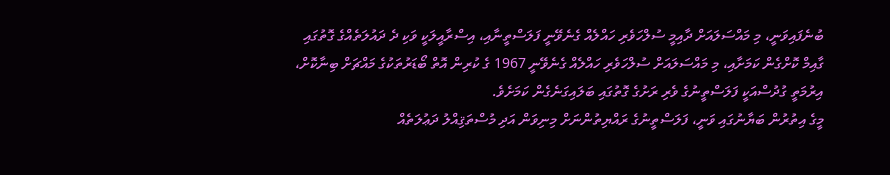ބުނެފައިވަނީ، މި މައްސަލައަށް ދާއިމީ ސުލްހަވެރި ހައްލެއް ގެނެވޭނީ ފަލަސްތީނާއި، އިސްރާއީލަކީ ވަކި ދެ ދައުލަތެއްގެ ގޮތުގައި ގާއިމް ކޮށްގެން ކަމަށާއި، މި މައްސަލައަށް ސުލްހަވެރި ހައްލެއް ގެނެވޭނީ 1967 ގެ ކުރިން އޮތް ބޯޑަރުތަކުގެ މައްޗަށް ބިނާކޮށް، އިރުމަތީ ގުދުސްއަކީ ފަލަސްތީނުގެ ވެރި ރަށުގެ ގޮތުގައި ބަލައިގަނެގެން ކަމަށެވެ.
މީގެ އިތުރުން ބަޔާނުގައި ވަނީ، ފަލަސްތީނުގެ ރައްޔިތުންނަށް މިނިވަން އަދި މުސްތަޤިއްލު ދަޢުލަތެއް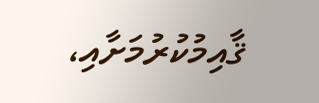ޤާއިމުކުރުމަށާއި،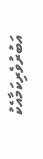އަބުރުވެރިކަމާއެކު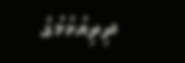ދިރިއުޅުމުގެ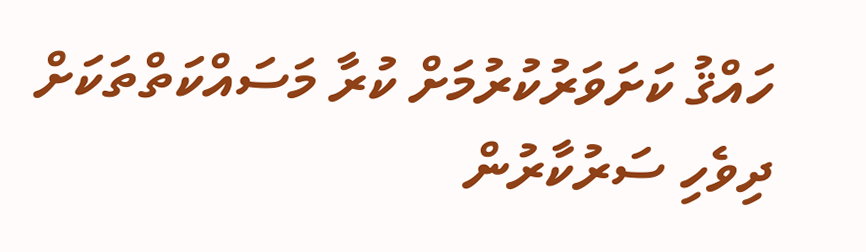ހައްޤު ކަށަވަރުކުރުމަށް ކުރާ މަސައްކަތްތަކަށް ދިވެހި ސަރުކާރުން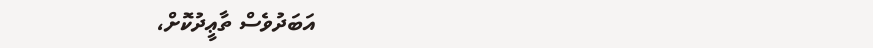އަބަދުވެސް ތާޢީދުކޮށް،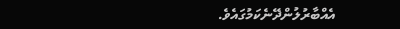އެއްބާރުލުންދޭނެކަމުގައެވެ.